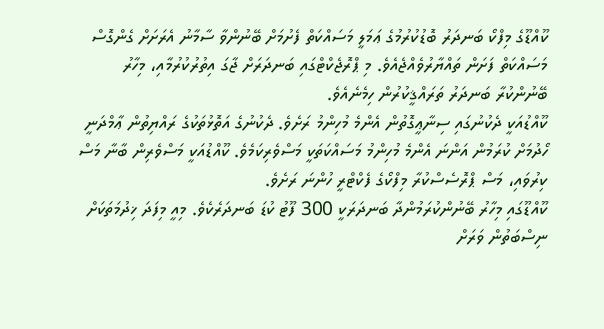ކޫއްޑޫގެ މިފްކޯ ބަނދަރު ބޮޑުކުރުމުގެ ޢަމަލީ މަސައްކަތް ފެށުމަށް ބޭނުންވާ ސާމާނު އެރަށަށް ގެންގޮސް މަސައްކަތް ފަށަން ތައްޔާރުވެއްޖެއެވެ. މި ޕްރޮޖެކްޓްގައި ބަނދަރަށް ޖާގަ އިތުރުކުރުމާއި، މިހާރު ބޭނުންކުރާ ބަނދަރު ތަރައްޤީކުރުން ހިމެނެއެވެ.
ކޫއްޑުއަކީ ދެކުނުގައި ސިނާޢީގޮތުން އެންމެ މުހިންމު ރަށެވެ. ދެކުނުގެ އަތޮޅުތަކުގެ ރައްޔިތުން ޢާމްދަނީ ހޯދުމަށް ކުރަމުން އަންނަ އެންމެ މުހިންމު މަސައްކަތަކީ މަސްވެރިކަމެވެ. ކޫއްޑުއަކީ މަސްވެރިން ބާނާ މަސް ކިރުވައި، މަސް ޕްރޮސެސްކުރާ މިފްކޯގެ ފެކްޓްރީ ހުންނަ ރަށެވެ.
ކޫއްޑޫގައި މިހާރު ބޭނުންކުރަމުންދާ ބަނދަރަކީ 300 ފޫޓު ކުޑަ ބަނދަރެކެވެ. މިއީ މިފަދަ ޚިދުމަތަކަށް ނިސްބަތުން ވަރަށް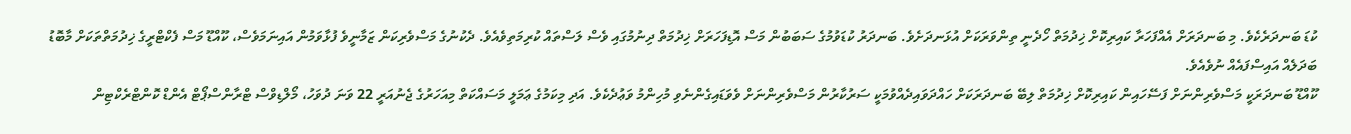ކުޑަ ބަނދަރެކެވެ. މި ބަނދަރަށް އެއްފަހަރާ ކައިރިކޮށް ޚިދުމަތް ހޯދެނީ ތިންވަރަކަށް އުޅަނދަށެވެ. ބަނދަރު ކުޑަވުމުގެ ސަބަބުން މަސް އޮޑިފަހަރަށް ޚިދުމަތް ދިނުމުގައި ވެސް ލަސްތައް ކުރިމަތިވެއެވެ. ދެކުނުގެ މަސްވެރިކަން ޒަމާނީވެ ފުޅާވަމުން އައިނަމަވެސް، ކޫއްޑޫ މަސް ފެކްޓްރީގެ ޚިދުމަތްތަކަށް މާބޮޑު ބަދަލެއް އައިސްފައެއް ނުވެއެވެ.
ކޫއްޑޫ ބަނދަރަކީ މަސްވެރިންނަށް ފަސޭހައިން ކައިރިކޮށް ޚިދުމަތް ލިބޭ ބަނދަރަކަށް ހައްދަވައިދެއްވުމަކީ ސަރުކާރުން މަސްވެރިންނަށް ވެވަޑައިގެންނެވި މުހިންމު ވަޢުދެކެވެ. އަދި މިކަމުގެ ޢަމަލީ މަސައްކަތް މިއަހަރުގެ ޖެނުއަރީ 22 ވަނަ ދުވަހު، މޯލްޑިވްސް ޓްރާންސްޕޯޓް އެންޑް ކޮންޓްރެކްޓިން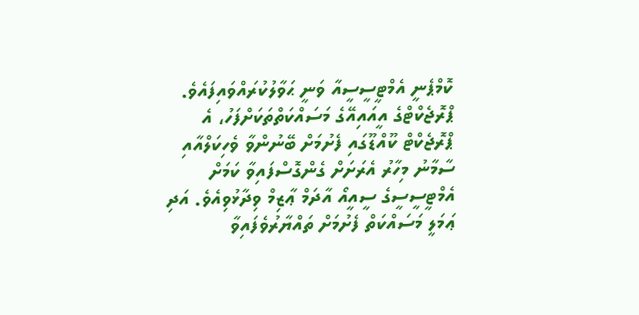ކޮމްޕެނީ އެމްޓީސީސީއާ ވަނީ ޙަވާލުކުރައްވައިފައެވެ.
ޕްރޮޖެކްޓްގެ އީއައިއޭގެ މަސައްކަތްތަކަށްފަހު، އެ ޕްރޮޖެކްޓް ކޫއްޑޫގައި ފެށުމަށް ބޭނުންވާ ވެހިކަލްއާއި ސާމާނު މިހާރު އެރަށަށް ގެންގޮސްފައިވާ ކަމަށް އެމްޓީސީސީގެ ސީއީއޯ އާދަމް ޢާޒިމް ވިދާޅުވިއެވެ. އަދި ޢަމަލީ މަސައްކަތް ފެށުމަށް ތައްޔާރުވެފައިވާ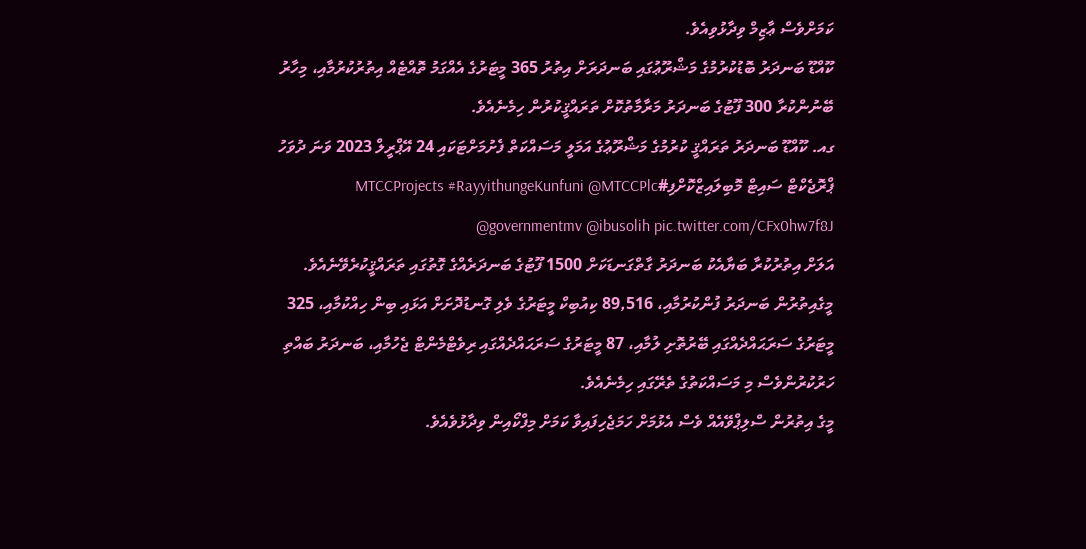ކަމަށްވެސް ޢާޒިމް ވިދާޅުވިއެވެ.
ކޫއްޑޫ ބަނދަރު ބޮޑުކުރުމުގެ މަޝްރޫޢުގައި ބަނދަރަށް އިތުރު 365 މީޓަރުގެ އެއްގަމު ތޮއްޓެއް އިތުރުކުރުމާއި، މިހާރު ބޭނުންކުރާ 300 ފޫޓުގެ ބަނދަރު މަރާމާތުކޮށް ތަރައްޤީކުރުން ހިމެނެއެވެ.
ގއ. ކޫއްޑޫ ބަނދަރު ތަރައްޤީ ކުރުމުގެ މަޝްރޫޢުގެ އަމަލީ މަސައްކަތް ފެށުމަށްޓަކައި 24 އޭޕްރީލް 2023 ވަނަ ދުވަހު ޕްރޮޖެކްޓް ސައިޓް މޮބިލައިޒްކޮށްފި#MTCCProjects #RayyithungeKunfuni @MTCCPlc @governmentmv @ibusolih pic.twitter.com/CFx0hw7f8J
އަލަށް އިތުރުކުރާ ބަޔާއެކު ބަނދަރު ގާތްގަނޑަކަށް 1500 ފޫޓުގެ ބަނދަރެއްގެ ގޮތުގައި ތަރައްޤީކުރެވޭނެއެވެ. މީގެއިތުރުން ބަނދަރު ފުންކުރުމާއި، 89,516 ކިއުބިކް މީޓަރުގެ ވެލި ގޮނޑުދޮށަށް އަޅައި ބިން ހިއްކުމާއި، 325 މީޓަރުގެ ސަރަޙައްދެއްގައި ބޭރުތޮށި ލުމާއި، 87 މީޓަރުގެ ސަރަޙައްދެއްގައި ރިވެޓްމެންޓް ޖެހުމާއި، ބަނދަރު ބައްތި ހަރުކުރުންވެސް މި މަސައްކަތުގެ ތެރޭގައި ހިމެނެއެވެ.
މީގެ އިތުރުން ސްލިޕްވޭއެއް ވެސް އެޅުމަށް ހަމަޖެހިފައިވާ ކަމަށް މިފްކޯއިން ވިދާޅުވެއެވެ.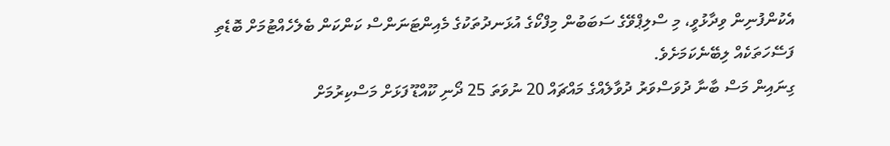އެކުންފުނިން ވިދާޅުވީ، މި ސްލިޕްވޭގެ ސަބަބުން މިފްކޯގެ އުޅަނދުތަކުގެ މެއިންޓަނަންސް ކަންކަން ބެލެހެއްޓުމަށް ބޮޑެތި ފަސޭހަތަކެއް ލިބޭނެކަމަށެވެ.
ގިނައިން މަސް ބާނާ ދުވަސްވަރު ދުވާލެއްގެ މައްޗައް 20 ނުވަތަ 25 ދޯނި ކޫއްޑޫ ފަޅަށް މަސްކިރުމަށް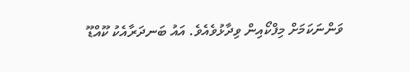ވަންނަކަމަށް މިފްކޯއިން ވިދާޅުވެއެވެ. އައު ބަނދަރާއެކު ކޫއްޑޫ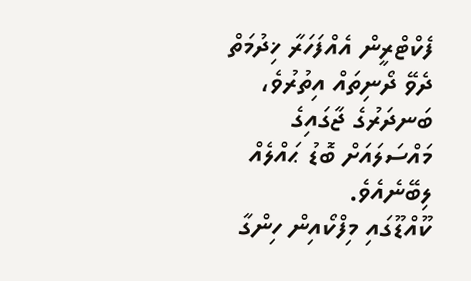ފެކްޓްރީން އެއްފަހަރާ ޚިދުމަތް ދެވޭ ދޯނިތައް އިތުރުވެ، ބަނދަރުގެ ޖާގައިގެ މައްސަލައަށް ބޮޑު ޙައްލެއް ލިބޭނެއެވެ.
ކޫއްޑޫގައި މިފްކޯއިން ހިންގާ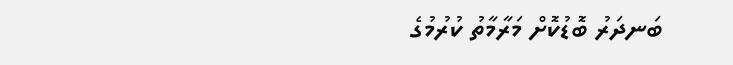ބަނދަރު ބޮޑުކޮށް މަރާމާތު ކުރުމުގެ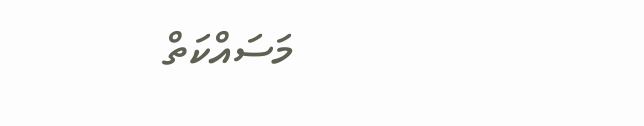މަސައްކަތް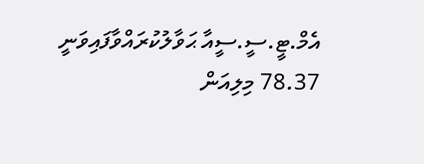އެމް.ޓީ.ސީ.ސީއާ ޙަވާލުކުރައްވާފައިވަނީ 78.37 މިލިއަން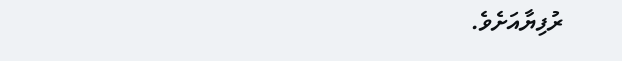ރުފިޔާއަށެވެ.